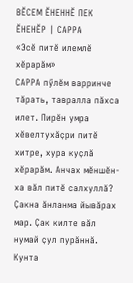ВӖСЕМ ӖНЕННӖ ПЕК ӖНЕНӖР | САРРА
«Эсӗ питӗ илемлӗ хӗрарӑм»
САРРА пӳлӗм варринче тӑрать, тавралла пӑхса илет. Пирӗн умра хӗвелтухӑҫри питӗ хитре, хура куҫлӑ хӗрарӑм. Анчах мӗншӗн-ха вӑл питӗ салхуллӑ? Ҫакна ӑнланма йывӑрах мар. Ҫак килте вӑл нумай ҫул пурӑннӑ. Кунта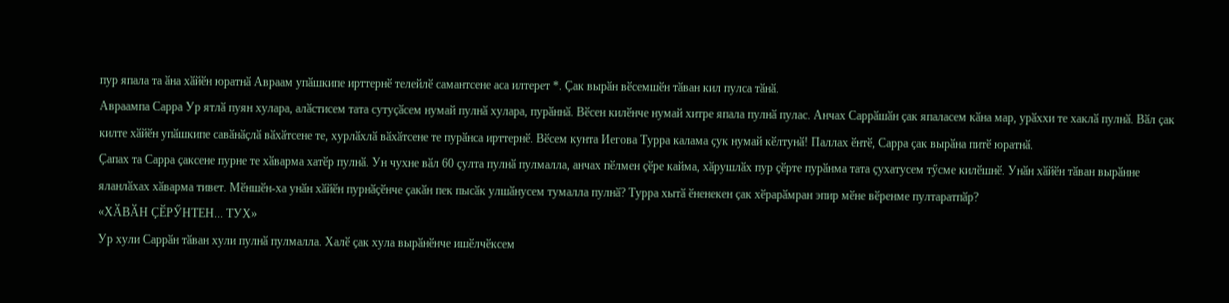пур япала та ӑна хӑйӗн юратнӑ Авраам упӑшкипе ирттернӗ телейлӗ самантсене аса илтерет *. Ҫак вырӑн вӗсемшӗн тӑван кил пулса тӑнӑ.
Авраампа Сарра Ур ятлӑ пуян хулара, алӑстисем тата сутуҫӑсем нумай пулнӑ хулара, пурӑннӑ. Вӗсен килӗнче нумай хитре япала пулнӑ пулас. Анчах Саррӑшӑн ҫак япаласем кӑна мар, урӑххи те хаклӑ пулнӑ. Вӑл ҫак килте хӑйӗн упӑшкипе савӑнӑҫлӑ вӑхӑтсене те, хурлӑхлӑ вӑхӑтсене те пурӑнса ирттернӗ. Вӗсем кунта Иегова Турра калама ҫук нумай кӗлтунӑ! Паллах ӗнтӗ, Сарра ҫак вырӑна питӗ юратнӑ.
Ҫапах та Сарра ҫаксене пурне те хӑварма хатӗр пулнӑ. Ун чухне вӑл 60 ҫулта пулнӑ пулмалла, анчах пӗлмен ҫӗре кайма, хӑрушлӑх пур ҫӗрте пурӑнма тата ҫухатусем тӳсме килӗшнӗ. Унӑн хӑйӗн тӑван вырӑнне яланлӑхах хӑварма тивет. Мӗншӗн-ха унӑн хӑйӗн пурнӑҫӗнче ҫакӑн пек пысӑк улшӑнусем тумалла пулнӑ? Турра хытӑ ӗненекен ҫак хӗрарӑмран эпир мӗне вӗренме пултаратпӑр?
«ХӐВӐН ҪӖРӲНТЕН... ТУХ»
Ур хули Саррӑн тӑван хули пулнӑ пулмалла. Халӗ ҫак хула вырӑнӗнче ишӗлчӗксем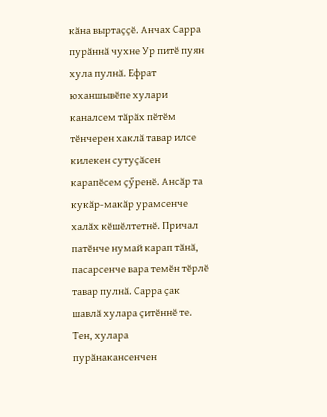кӑна выртаҫҫӗ. Анчах Сарра пурӑннӑ чухне Ур питӗ пуян хула пулнӑ. Ефрат юханшывӗпе хулари каналсем тӑрӑх пӗтӗм тӗнчерен хаклӑ тавар илсе килекен сутуҫӑсен карапӗсем ҫӳренӗ. Ансӑр та кукӑр-макӑр урамсенче халӑх кӗшӗлтетнӗ. Причал патӗнче нумай карап тӑнӑ, пасарсенче вара темӗн тӗрлӗ тавар пулнӑ. Сарра ҫак шавлӑ хулара ҫитӗннӗ те. Тен, хулара пурӑнакансенчен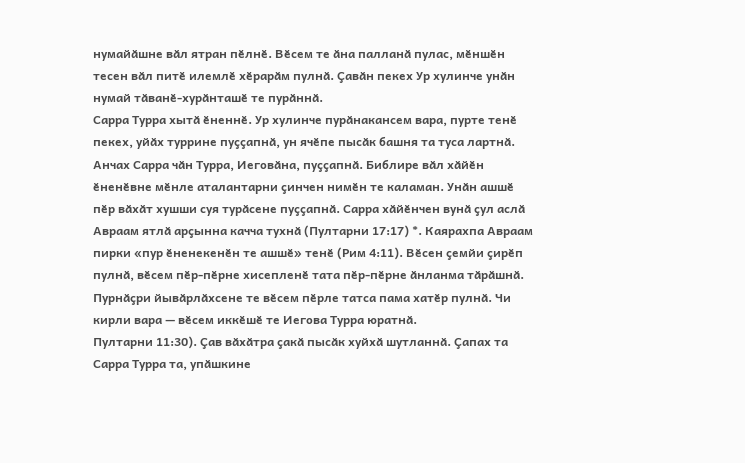нумайӑшне вӑл ятран пӗлнӗ. Вӗсем те ӑна палланӑ пулас, мӗншӗн тесен вӑл питӗ илемлӗ хӗрарӑм пулнӑ. Ҫавӑн пекех Ур хулинче унӑн нумай тӑванӗ-хурӑнташӗ те пурӑннӑ.
Сарра Турра хытӑ ӗненнӗ. Ур хулинче пурӑнакансем вара, пурте тенӗ пекех, уйӑх туррине пуҫҫапнӑ, ун ячӗпе пысӑк башня та туса лартнӑ. Анчах Сарра чӑн Турра, Иеговӑна, пуҫҫапнӑ. Библире вӑл хӑйӗн ӗненӗвне мӗнле аталантарни ҫинчен нимӗн те каламан. Унӑн ашшӗ пӗр вӑхӑт хушши суя турӑсене пуҫҫапнӑ. Сарра хӑйӗнчен вунӑ ҫул аслӑ Авраам ятлӑ арҫынна качча тухнӑ (Пултарни 17:17) *. Каярахпа Авраам пирки «пур ӗненекенӗн те ашшӗ» тенӗ (Рим 4:11). Вӗсен ҫемйи ҫирӗп пулнӑ, вӗсем пӗр-пӗрне хисепленӗ тата пӗр-пӗрне ӑнланма тӑрӑшнӑ. Пурнӑҫри йывӑрлӑхсене те вӗсем пӗрле татса пама хатӗр пулнӑ. Чи кирли вара — вӗсем иккӗшӗ те Иегова Турра юратнӑ.
Пултарни 11:30). Ҫав вӑхӑтра ҫакӑ пысӑк хуйхӑ шутланнӑ. Ҫапах та Сарра Турра та, упӑшкине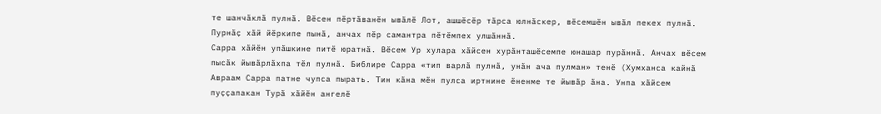те шанчӑклӑ пулнӑ. Вӗсен пӗртӑванӗн ывӑлӗ Лот, ашшӗсӗр тӑрса юлнӑскер, вӗсемшӗн ывӑл пекех пулнӑ. Пурнӑҫ хӑй йӗркипе пынӑ, анчах пӗр самантра пӗтӗмпех улшӑннӑ.
Сарра хӑйӗн упӑшкине питӗ юратнӑ. Вӗсем Ур хулара хӑйсен хурӑнташӗсемпе юнашар пурӑннӑ. Анчах вӗсем пысӑк йывӑрлӑхпа тӗл пулнӑ. Библире Сарра «тип варлӑ пулнӑ, унӑн ача пулман» тенӗ (Хумханса кайнӑ Авраам Сарра патне чупса пырать. Тин кӑна мӗн пулса иртнине ӗненме те йывӑр ӑна. Унпа хӑйсем пуҫҫапакан Турӑ хӑйӗн ангелӗ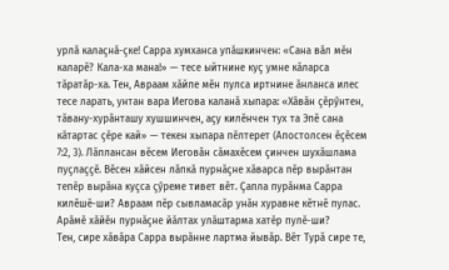урлӑ калаҫнӑ-ҫке! Сарра хумханса упӑшкинчен: «Сана вӑл мӗн каларӗ? Кала-ха мана!» — тесе ыйтнине куҫ умне кӑларса тӑратӑр-ха. Тен, Авраам хӑйпе мӗн пулса иртнине ӑнланса илес тесе ларать, унтан вара Иегова каланӑ хыпара: «Хӑвӑн ҫӗрӳнтен, тӑвану-хурӑнташу хушшинчен, аҫу килӗнчен тух та Эпӗ сана кӑтартас ҫӗре кай» — текен хыпара пӗлтерет (Апостолсен ӗҫӗсем 7:2, 3). Лӑплансан вӗсем Иеговӑн сӑмахӗсем ҫинчен шухӑшлама пуҫлаҫҫӗ. Вӗсен хӑйсен лӑпкӑ пурнӑҫне хӑварса пӗр вырӑнтан тепӗр вырӑна куҫса ҫӳреме тивет вӗт. Ҫапла пурӑнма Сарра килӗшӗ-ши? Авраам пӗр сывламасӑр унӑн хуравне кӗтнӗ пулас. Арӑмӗ хӑйӗн пурнӑҫне йӑлтах улӑштарма хатӗр пулӗ-ши?
Тен, сире хӑвӑра Сарра вырӑнне лартма йывӑр. Вӗт Турӑ сире те,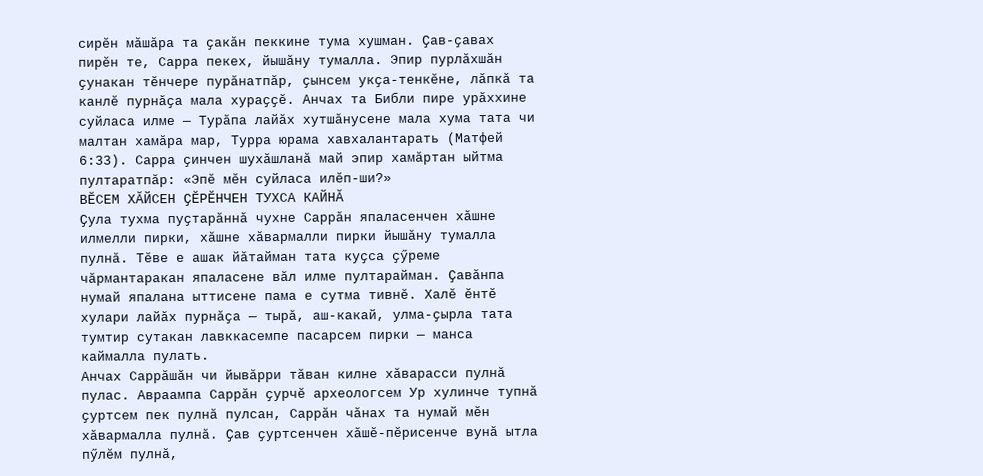сирӗн мӑшӑра та ҫакӑн пеккине тума хушман. Ҫав-ҫавах пирӗн те, Сарра пекех, йышӑну тумалла. Эпир пурлӑхшӑн ҫунакан тӗнчере пурӑнатпӑр, ҫынсем укҫа-тенкӗне, лӑпкӑ та канлӗ пурнӑҫа мала хураҫҫӗ. Анчах та Библи пире урӑххине суйласа илме — Турӑпа лайӑх хутшӑнусене мала хума тата чи малтан хамӑра мар, Турра юрама хавхалантарать (Матфей 6:33). Сарра ҫинчен шухӑшланӑ май эпир хамӑртан ыйтма пултаратпӑр: «Эпӗ мӗн суйласа илӗп-ши?»
ВӖСЕМ ХӐЙСЕН ҪӖРӖНЧЕН ТУХСА КАЙНӐ
Ҫула тухма пуҫтарӑннӑ чухне Саррӑн япаласенчен хӑшне илмелли пирки, хӑшне хӑвармалли пирки йышӑну тумалла пулнӑ. Тӗве е ашак йӑтайман тата куҫса ҫӳреме чӑрмантаракан япаласене вӑл илме пултарайман. Ҫавӑнпа нумай япалана ыттисене пама е сутма тивнӗ. Халӗ ӗнтӗ хулари лайӑх пурнӑҫа — тырӑ, аш-какай, улма-ҫырла тата тумтир сутакан лавккасемпе пасарсем пирки — манса каймалла пулать.
Анчах Саррӑшӑн чи йывӑрри тӑван килне хӑварасси пулнӑ пулас. Авраампа Саррӑн ҫурчӗ археологсем Ур хулинче тупнӑ ҫуртсем пек пулнӑ пулсан, Саррӑн чӑнах та нумай мӗн хӑвармалла пулнӑ. Ҫав ҫуртсенчен хӑшӗ-пӗрисенче вунӑ ытла пӳлӗм пулнӑ,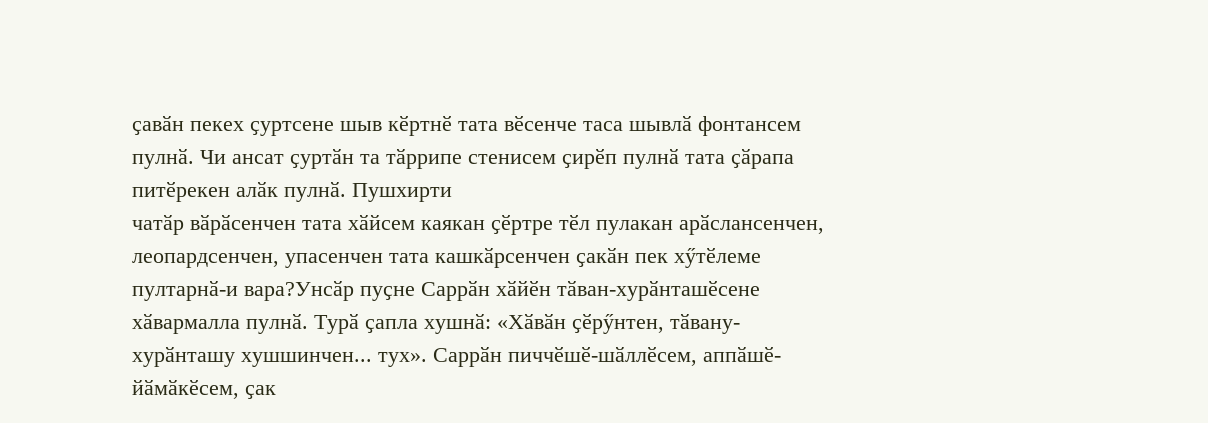ҫавӑн пекех ҫуртсене шыв кӗртнӗ тата вӗсенче таса шывлӑ фонтансем пулнӑ. Чи ансат ҫуртӑн та тӑррипе стенисем ҫирӗп пулнӑ тата ҫӑрапа питӗрекен алӑк пулнӑ. Пушхирти
чатӑр вӑрӑсенчен тата хӑйсем каякан ҫӗртре тӗл пулакан арӑслансенчен, леопардсенчен, упасенчен тата кашкӑрсенчен ҫакӑн пек хӳтӗлеме пултарнӑ-и вара?Унсӑр пуҫне Саррӑн хӑйӗн тӑван-хурӑнташӗсене хӑвармалла пулнӑ. Турӑ ҫапла хушнӑ: «Хӑвӑн ҫӗрӳнтен, тӑвану-хурӑнташу хушшинчен... тух». Саррӑн пиччӗшӗ-шӑллӗсем, аппӑшӗ-йӑмӑкӗсем, ҫак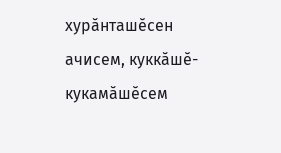хурӑнташӗсен ачисем, куккӑшӗ-кукамӑшӗсем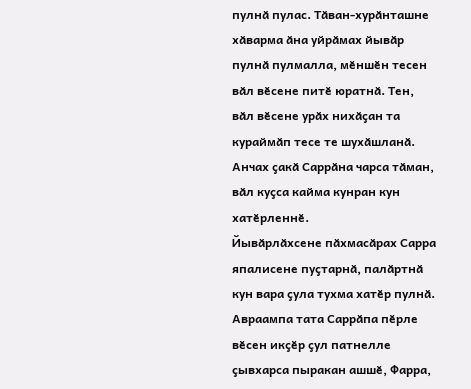пулнӑ пулас. Тӑван-хурӑнташне хӑварма ӑна уйрӑмах йывӑр пулнӑ пулмалла, мӗншӗн тесен вӑл вӗсене питӗ юратнӑ. Тен, вӑл вӗсене урӑх нихӑҫан та кураймӑп тесе те шухӑшланӑ. Анчах ҫакӑ Саррӑна чарса тӑман, вӑл куҫса кайма кунран кун хатӗрленнӗ.
Йывӑрлӑхсене пӑхмасӑрах Сарра япалисене пуҫтарнӑ, палӑртнӑ кун вара ҫула тухма хатӗр пулнӑ. Авраампа тата Саррӑпа пӗрле вӗсен икҫӗр ҫул патнелле ҫывхарса пыракан ашшӗ, Фарра,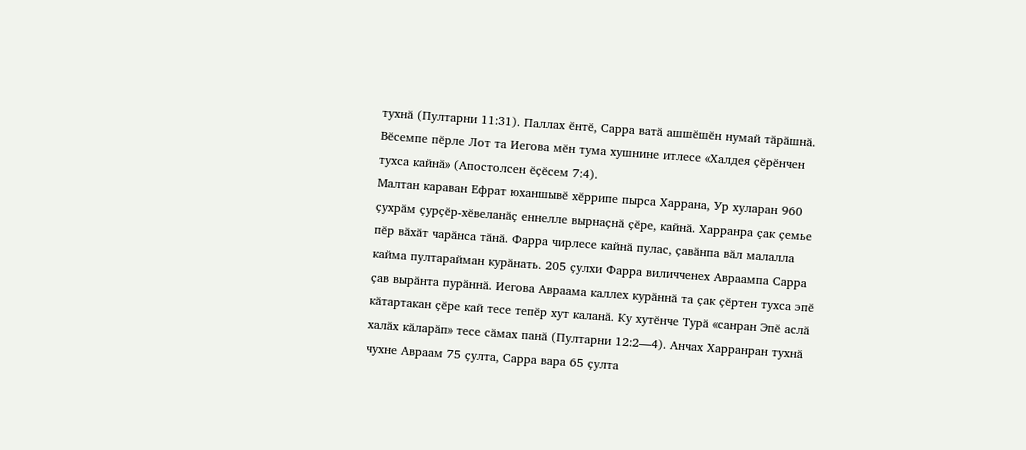тухнӑ (Пултарни 11:31). Паллах ӗнтӗ, Сарра ватӑ ашшӗшӗн нумай тӑрӑшнӑ. Вӗсемпе пӗрле Лот та Иегова мӗн тума хушнине итлесе «Халдея ҫӗрӗнчен тухса кайнӑ» (Апостолсен ӗҫӗсем 7:4).
Малтан караван Ефрат юханшывӗ хӗррипе пырса Харрана, Ур хуларан 960 ҫухрӑм ҫурҫӗр-хӗвеланӑҫ еннелле вырнаҫнӑ ҫӗре, кайнӑ. Харранра ҫак ҫемье пӗр вӑхӑт чарӑнса тӑнӑ. Фарра чирлесе кайнӑ пулас, ҫавӑнпа вӑл малалла кайма пултарайман курӑнать. 205 ҫулхи Фарра виличченех Авраампа Сарра ҫав вырӑнта пурӑннӑ. Иегова Авраама каллех курӑннӑ та ҫак ҫӗртен тухса эпӗ кӑтартакан ҫӗре кай тесе тепӗр хут каланӑ. Ку хутӗнче Турӑ «санран Эпӗ аслӑ халӑх кӑларӑп» тесе сӑмах панӑ (Пултарни 12:2—4). Анчах Харранран тухнӑ чухне Авраам 75 ҫулта, Сарра вара 65 ҫулта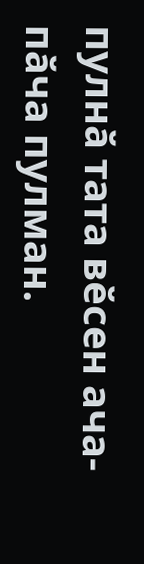пулнӑ тата вӗсен ача-пӑча пулман.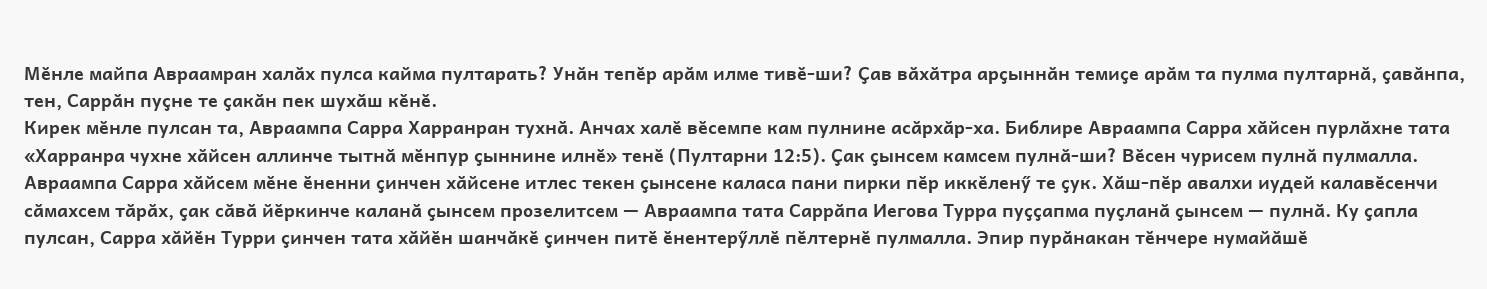Мӗнле майпа Авраамран халӑх пулса кайма пултарать? Унӑн тепӗр арӑм илме тивӗ-ши? Ҫав вӑхӑтра арҫыннӑн темиҫе арӑм та пулма пултарнӑ, ҫавӑнпа, тен, Саррӑн пуҫне те ҫакӑн пек шухӑш кӗнӗ.
Кирек мӗнле пулсан та, Авраампа Сарра Харранран тухнӑ. Анчах халӗ вӗсемпе кам пулнине асӑрхӑр-ха. Библире Авраампа Сарра хӑйсен пурлӑхне тата «Харранра чухне хӑйсен аллинче тытнӑ мӗнпур ҫыннине илнӗ» тенӗ (Пултарни 12:5). Ҫак ҫынсем камсем пулнӑ-ши? Вӗсен чурисем пулнӑ пулмалла. Авраампа Сарра хӑйсем мӗне ӗненни ҫинчен хӑйсене итлес текен ҫынсене каласа пани пирки пӗр иккӗленӳ те ҫук. Хӑш-пӗр авалхи иудей калавӗсенчи сӑмахсем тӑрӑх, ҫак сӑвӑ йӗркинче каланӑ ҫынсем прозелитсем — Авраампа тата Саррӑпа Иегова Турра пуҫҫапма пуҫланӑ ҫынсем — пулнӑ. Ку ҫапла пулсан, Сарра хӑйӗн Турри ҫинчен тата хӑйӗн шанчӑкӗ ҫинчен питӗ ӗнентерӳллӗ пӗлтернӗ пулмалла. Эпир пурӑнакан тӗнчере нумайӑшӗ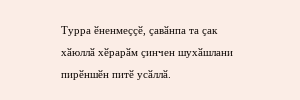Турра ӗненмеҫҫӗ, ҫавӑнпа та ҫак хӑюллӑ хӗрарӑм ҫинчен шухӑшлани пирӗншӗн питӗ усӑллӑ.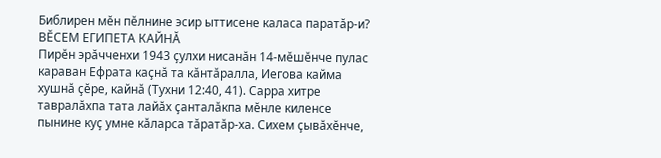Библирен мӗн пӗлнине эсир ыттисене каласа паратӑр-и?
ВӖСЕМ ЕГИПЕТА КАЙНӐ
Пирӗн эрӑчченхи 1943 ҫулхи нисанӑн 14-мӗшӗнче пулас караван Ефрата каҫнӑ та кӑнтӑралла, Иегова кайма хушнӑ ҫӗре, кайнӑ (Тухни 12:40, 41). Сарра хитре тавралӑхпа тата лайӑх ҫанталӑкпа мӗнле киленсе пынине куҫ умне кӑларса тӑратӑр-ха. Сихем ҫывӑхӗнче,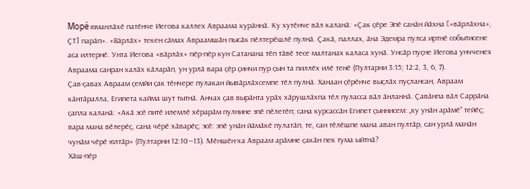Море́ юманлӑхӗ патӗнче Иегова каллех Авраама курӑннӑ. Ку хутӗнче вӑл каланӑ: «Ҫак ҫӗре Эпӗ санӑн йӑхна [«вӑрлӑхна», ҪТ] парӑп». «Вӑрлӑх» текен сӑмах Авраамшӑн пысӑк пӗлтерӗшлӗ пулнӑ. Ҫакӑ, паллах, ӑна Эдемра пулса иртнӗ событисене аса илтернӗ. Унта Иегова «вӑрлӑх» пӗр-пӗр кун Сатанана тӗп тӑвӗ тесе малтанах каласа хунӑ. Унсӑр пуҫне Иегова унчченех Авраама санран халӑх кӑларӑп, ун урлӑ вара ҫӗр ҫинчи пур ҫын та пиллӗх илӗ тенӗ (Пултарни 3:15; 12:2, 3, 6, 7).
Ҫав-ҫавах Авраам ҫемйи ҫак тӗнчере пулакан йывӑрлӑхсемпе тӗл пулнӑ. Ханаан ҫӗрӗнче выҫлӑх пуҫлансан, Авраам кӑнтӑралла, Египета кайма шут тытнӑ. Анчах ҫав вырӑнта урӑх хӑрушлӑхпа тӗл пуласса вӑл ӑнланнӑ. Ҫавӑнпа вӑл Саррӑна ҫапла каланӑ: «Акӑ эсӗ питӗ илемлӗ хӗрарӑм пулнине эпӗ пӗлетӗп; сана курсассӑн Египет ҫыннисем: „ку унӑн арӑмӗ“ тейӗҫ; вара мана вӗлерӗҫ, сана чӗрӗ хӑварӗҫ; эсӗ: эпӗ унӑн йӑмӑкӗ пулатӑп, те, сан тӗлӗшпе мана аван пултӑр, сан урлӑ манӑн чунӑм чӗрӗ юлтӑр» (Пултарни 12:10—13). Мӗншӗн-ха Авраам арӑмне ҫакӑн пек тума ыйтнӑ?
Хӑш-пӗр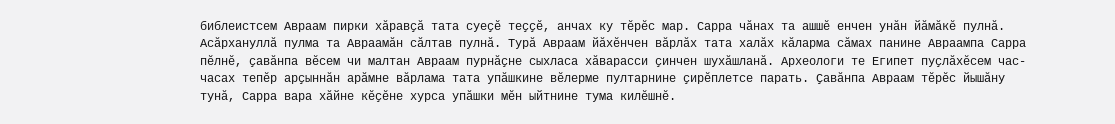библеистсем Авраам пирки хӑравҫӑ тата суеҫӗ теҫҫӗ, анчах ку тӗрӗс мар. Сарра чӑнах та ашшӗ енчен унӑн йӑмӑкӗ пулнӑ. Асӑрхануллӑ пулма та Авраамӑн сӑлтав пулнӑ. Турӑ Авраам йӑхӗнчен вӑрлӑх тата халӑх кӑларма сӑмах панине Авраампа Сарра пӗлнӗ, ҫавӑнпа вӗсем чи малтан Авраам пурнӑҫне сыхласа хӑварасси ҫинчен шухӑшланӑ. Археологи те Египет пуҫлӑхӗсем час-часах тепӗр арҫыннӑн арӑмне вӑрлама тата упӑшкине вӗлерме пултарнине ҫирӗплетсе парать. Ҫавӑнпа Авраам тӗрӗс йышӑну тунӑ, Сарра вара хӑйне кӗҫӗне хурса упӑшки мӗн ыйтнине тума килӗшнӗ.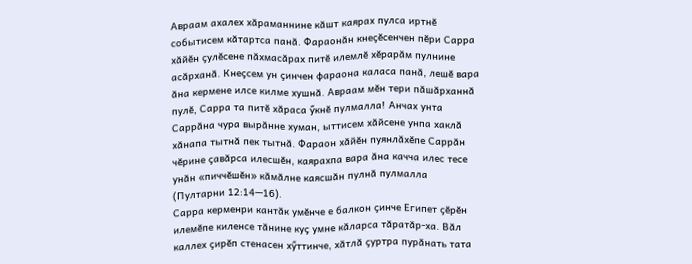Авраам ахалех хӑраманнине кӑшт каярах пулса иртнӗ событисем кӑтартса панӑ. Фараонӑн кнеҫӗсенчен пӗри Сарра хӑйӗн ҫулӗсене пӑхмасӑрах питӗ илемлӗ хӗрарӑм пулнине асӑрханӑ. Кнеҫсем ун ҫинчен фараона каласа панӑ, лешӗ вара ӑна кермене илсе килме хушнӑ. Авраам мӗн тери пӑшӑрханнӑ пулӗ, Сарра та питӗ хӑраса ӳкнӗ пулмалла! Анчах унта Саррӑна чура вырӑнне хуман, ыттисем хӑйсене унпа хаклӑ хӑнапа тытнӑ пек тытнӑ. Фараон хӑйӗн пуянлӑхӗпе Саррӑн чӗрине ҫавӑрса илесшӗн, каярахпа вара ӑна качча илес тесе унӑн «пиччӗшӗн» кӑмӑлне каясшӑн пулнӑ пулмалла (Пултарни 12:14—16).
Сарра керменри кантӑк умӗнче е балкон ҫинче Египет ҫӗрӗн илемӗпе киленсе тӑнине куҫ умне кӑларса тӑратӑр-ха. Вӑл каллех ҫирӗп стенасен хӳттинче, хӑтлӑ ҫуртра пурӑнать тата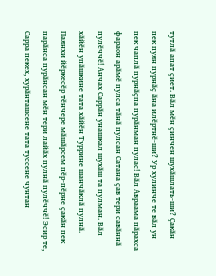тутлӑ апат ҫиет. Вӑл мӗн ҫинчен шухӑшлать-ши? Ҫакӑн пек пуян пурнӑҫ ӑна илӗртнӗ-ши? Ур хулинче те вӑл ун пек чаплӑ пурнӑҫпа пурӑнман пулас! Вӑл Авраама пӑрахса фараон арӑмӗ пулса тӑнӑ пулсан Сатана ҫав тери савӑннӑ пулӗччӗ! Анчах Саррӑн унашкал шухӑш та пулман. Вӑл хӑйӗн упӑшкине тата хӑйӗн Туррине шанчӑклӑ пулнӑ. Паянхи йӗркесӗр тӗнчере мӑшӑрсем пӗр-пӗрне ҫакӑн пек парӑнса пурӑнсан мӗн тери лайӑх пулнӑ пулӗччӗ! Эсир те, Сарра пекех, хурӑнташсене тата туссене чунтан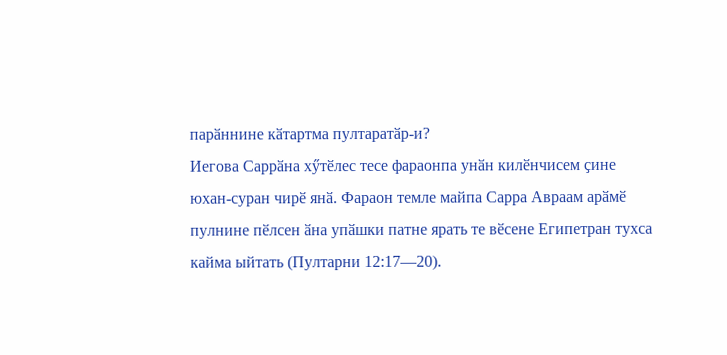парӑннине кӑтартма пултаратӑр-и?
Иегова Саррӑна хӳтӗлес тесе фараонпа унӑн килӗнчисем ҫине юхан-суран чирӗ янӑ. Фараон темле майпа Сарра Авраам арӑмӗ пулнине пӗлсен ӑна упӑшки патне ярать те вӗсене Египетран тухса кайма ыйтать (Пултарни 12:17—20).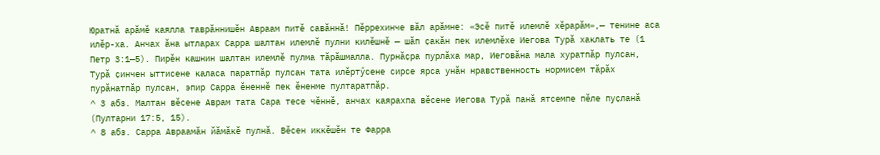Юратнӑ арӑмӗ каялла таврӑннишӗн Авраам питӗ савӑннӑ! Пӗррехинче вӑл арӑмне: «Эсӗ питӗ илемлӗ хӗрарӑм»,— тенине аса илӗр-ха. Анчах ӑна ытларах Сарра шалтан илемлӗ пулни килӗшнӗ — шӑп ҫакӑн пек илемлӗхе Иегова Турӑ хаклать те (1 Петр 3:1—5). Пирӗн кашнин шалтан илемлӗ пулма тӑрӑшмалла. Пурнӑҫра пурлӑха мар, Иеговӑна мала хуратпӑр пулсан, Турӑ ҫинчен ыттисене каласа паратпӑр пулсан тата илӗртӳсене сирсе ярса унӑн нравственность нормисем тӑрӑх пурӑнатпӑр пулсан, эпир Сарра ӗненнӗ пек ӗненме пултаратпӑр.
^ 3 абз. Малтан вӗсене Аврам тата Сара тесе чӗннӗ, анчах каярахпа вӗсене Иегова Турӑ панӑ ятсемпе пӗле пуҫланӑ (Пултарни 17:5, 15).
^ 8 абз. Сарра Авраамӑн йӑмӑкӗ пулнӑ. Вӗсен иккӗшӗн те Фарра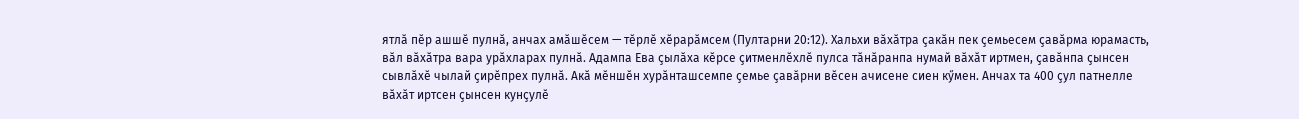ятлӑ пӗр ашшӗ пулнӑ, анчах амӑшӗсем — тӗрлӗ хӗрарӑмсем (Пултарни 20:12). Хальхи вӑхӑтра ҫакӑн пек ҫемьесем ҫавӑрма юрамасть, вӑл вӑхӑтра вара урӑхларах пулнӑ. Адампа Ева ҫылӑха кӗрсе ҫитменлӗхлӗ пулса тӑнӑранпа нумай вӑхӑт иртмен, ҫавӑнпа ҫынсен сывлӑхӗ чылай ҫирӗпрех пулнӑ. Акӑ мӗншӗн хурӑнташсемпе ҫемье ҫавӑрни вӗсен ачисене сиен кӳмен. Анчах та 400 ҫул патнелле вӑхӑт иртсен ҫынсен кунҫулӗ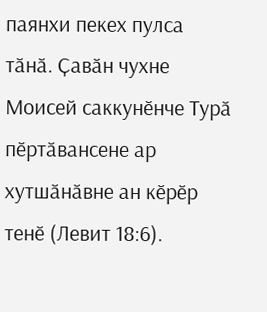паянхи пекех пулса тӑнӑ. Ҫавӑн чухне Моисей саккунӗнче Турӑ пӗртӑвансене ар хутшӑнӑвне ан кӗрӗр тенӗ (Левит 18:6).